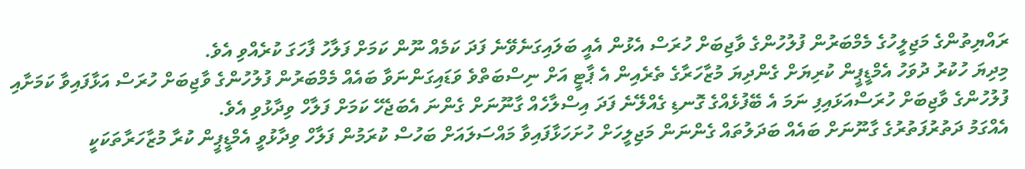ރައްޔިތުންގެ މަޖިލީހުގެ މެމްބަރުން ފުލުހުންގެ ވާޖިބަށް ހުރަސް އެޅުން އެއީ ބަލައިގަނެވޭނެ ފަދަ ކަމެއް ނޫން ކަމަށް ފަލާހު ފާހަގަ ކުރެއްވި އެވެ.
މިދިޔަ ހުކުރު ދުވަހު އެމްޑީޕީން ކުރިޔަށް ގެންދިޔަ މުޒާހަރާގެ ތެރެއިން އެ ޕާޓީ އަށް ނިސްބަތްވެ ވަޑައިގަންނަވާ ބައެއް މެމްބަރުން ފުލުހުންގެ ވާޖިބަށް ހުރަސް އަޅާފައިވާ ކަމަށާއި ފުލުހުންގެ ވާޖިބަށް ހުރަސްއަޅައިފި ނަމަ އެ ބޭފުޅެއްގެ ގޮނޑި ގެއްލޭނެ ފަދަ އިސްލާހެއް ގާނޫނަށް ގެންނަ އެބަޖެހޭ ކަމަށް ފަލާހް ވިދާޅުވި އެވެ.
އެއްގަމު ދަތުރުފަތުރުގެ ގާނޫނަށް ބައެއް ބަދަލުތައް ގެންނަން މަޖިލީހަށް ހުށަހަޅާފައިވާ މައްސަލައަށް ބަހުސް ކުރަމުން ފަލާހް ވިދާޅުވީ އެމްޑީޕީން ކުރާ މުޒާހަރާތަކަކީ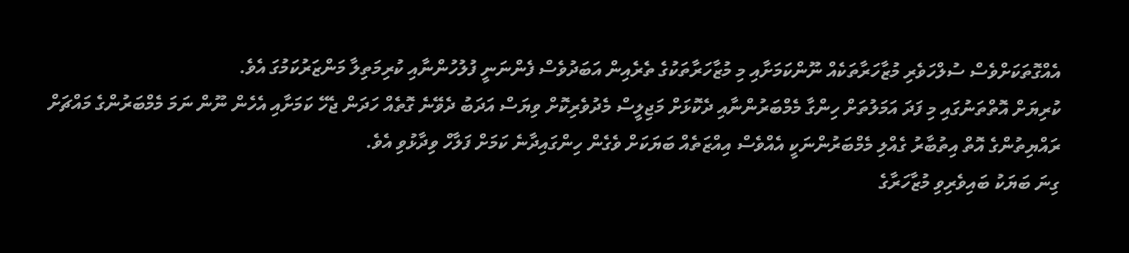އެއްގޮތަކަށްވެސް ސުލްހަވެރި މުޒާހަރާތަކެއް ނޫންކަމަށާއި މި މުޒާހަރާތަކުގެ ތެރެއިން އަބަދުވެސް ފެންނަނީ ފުލުހުންނާއި ކުރިމަތިލާ މަންޒަރުކަމުގަ އެވެ.
ކުރިޔަށް އޮތްތަނުގައި މި ފަދަ އަމަލުތަށް ހިންގާ މެމްބަރުންނާއި ދެކޮޅަށް މަޖިލީސް މެދުވެރިކޮށް ވިޔަސް އަދަބު ދެވޭނެ ގޮތެއް ހަދަން ޖެހޭ ކަމަށާއި އެހެން ނޫން ނަމަ މެމްބަރުންގެ މައްޗަށް ރައްޔިތުންގެ އޮތް އިތުބާރު ގެއްލި މެމްބަރުންނަކީ އެއްވެސް އިއްޒަތެއް ބަޔަކަށް ވެގެން ހިންގައިދާނެ ކަމަށް ފަލާހް ވިދާޅުވި އެވެ.
ގިނަ ބަޔަކު ބައިވެރިވި މުޒާހަރާގެ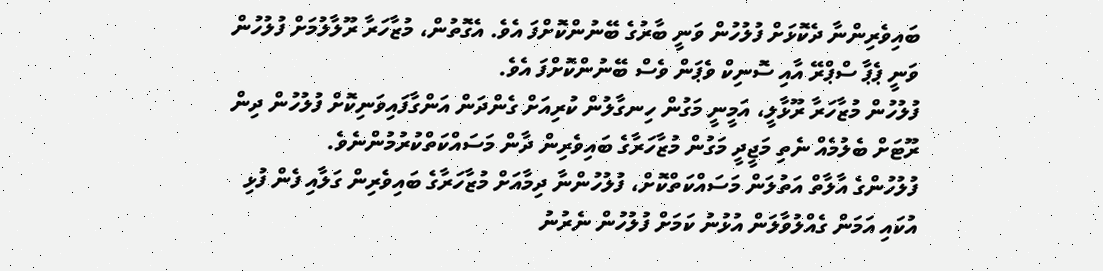ބައިވެރިންނާ ދެކޮޅަށް ފުލުހުން ވަނީ ބާރުގެ ބޭނުންކޮށްފަ އެވެ. އެގޮތުން، މުޒާހަރާ ރޫލާލުމަށް ފުލުހުން ވަނީ ޕެޕާ ސްޕްރޭ އާއި ސޮނިކް ވެޕަން ވެސް ބޭނުންކޮށްފަ އެވެ.
ފުލުހުން މުޒާހަރާ ރޫޅާލީ، އަމީނީ މަގުން ހިނގާލުން ކުރިއަށް ގެންދަން އަންގާފައިވަނިކޮށް ފުލުހުން ދިން ރޫޓަށް ބެލުމެއް ނެތި މަޖީދީ މަގުން މުޒާހަރާގެ ބައިވެރިން ދާން މަސައްކަތްކުރުމުންނެވެ.
ފުލުހުންގެ އާލާތް އަތުލަން މަސައްކަތްކޮށް، ފުލުހުންނާ ދިމާއަށް މުޒާހަރާގެ ބައިވެރިން ގަލާއި ފެން ފުޅި އުކައި އަމަން ގެއްލުވާލަން އުޅުނު ކަމަށް ފުލުހުން ނެރުނު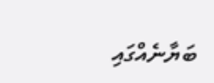ބަޔާނެއްގައި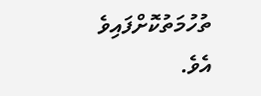ތުހުމަތުކޮށްފައިވެ އެވެ.